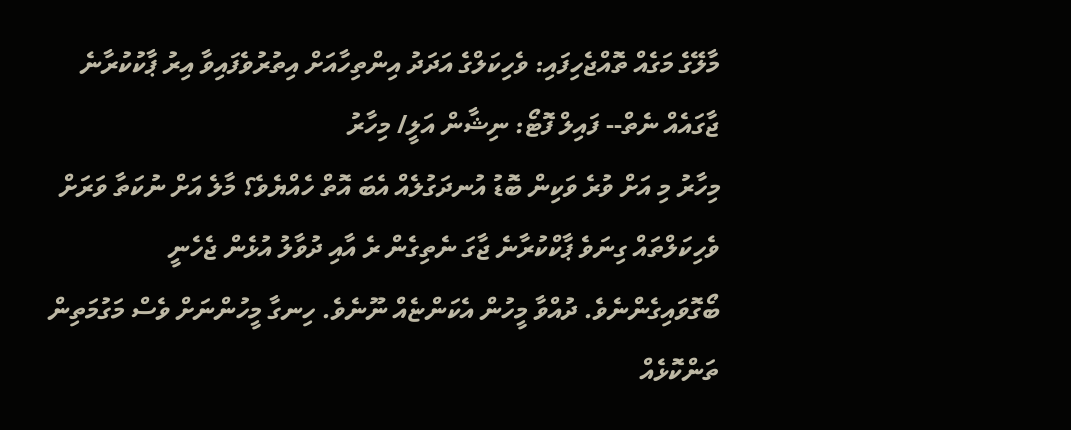މާލޭގެ މަގެއް ތޮއްޖެހިފައި: ވެހިކަލްގެ އަދަދު އިންތިހާއަށް އިތުރުވެފައިވާ އިރު ޕާކުކުރާނެ ޖާގައެއް ނެތް-- ފައިލް ފޮޓޯ: ނިޝާން އަލީ/ މިހާރު
މިހާރު މި އަށް ވުރެ ވަކިން ބޮޑު އުނދަގުލެއް އެބަ އޮތް ހެއްޔެވެ؟ މާލެ އަށް ނުކަތާ ވަރަށް ވެހިކަލްތައް ގިނަވެ ޕާކްކުރާނެ ޖާގަ ނެތިގެން ރެ އާއި ދުވާލު އުޅެން ޖެހެނީ ބޯގޮވައިގެންނެވެ. ދުއްވާ މީހުން އެކަންޏެއް ނޫނެވެ. ހިނގާ މީހުންނަށް ވެސް މަގުމަތިން ތަންކޮޅެއް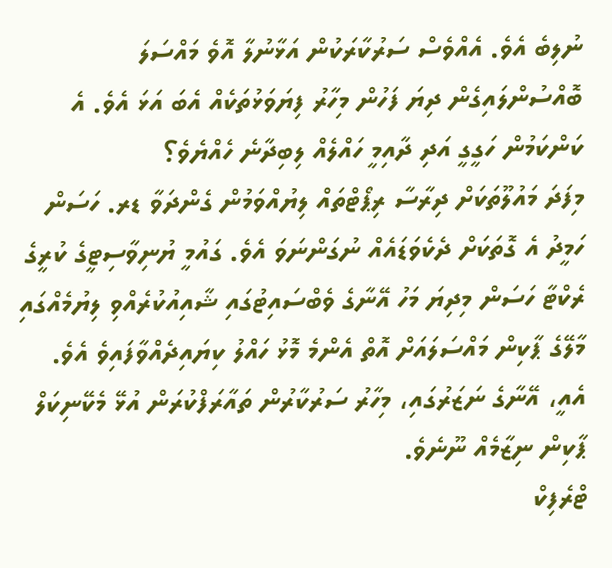ނުލިބެ އެވެ. އެއްވެސް ސަރުކާރަކުން އަޅާނުލާ އޮވެ މައްސަލަ ބޮއްސުންލައިގެން ދިޔަ ފަހުން މިހާރު ފިޔަވަޅުތަކެއް އެބަ އަޅަ އެވެ. އެ ކަންކަމުން ހަގީގީ އަދި ދާއިމީ ހައްލެއް ލިބިދާނެ ހެއްޔެވެ؟
މިފަދަ މައުލޫތަކަށް ދިރާސާ ރިޕޯޓްތައް ލިޔުއްވަމުން ގެންދަވާ ޑރ. ހަސަން ހަމީދު އެ ގޮތަކަށް ދެކެވަޑައެއް ނުގަންނަވަ އެވެ. ގައުމީ ޔުނިވާސިޓީގެ ކުރީގެ ރެކްޓާ ހަސަން މިދިޔަ މަހު އޭނާގެ ވެބްސައިޓުގައި ޝާއިއުކުރެއްވި ލިޔުމެއްގައި މާލޭގެ ޕާކިން މައްސަލައަށް އޮތް އެންމެ މޮޅު ހައްލު ކިޔައިދެއްވާފައިވެ އެވެ. އެއީ، އޭނާގެ ނަޒަރުގައި، މިހާރު ސަރުކާރުން ތައާރަފްކުރަން އުޅޭ މެކޭނިކަލް ޕާކިން ނިޒާމެއް ނޫނެވެ.
ޓްރެފިކް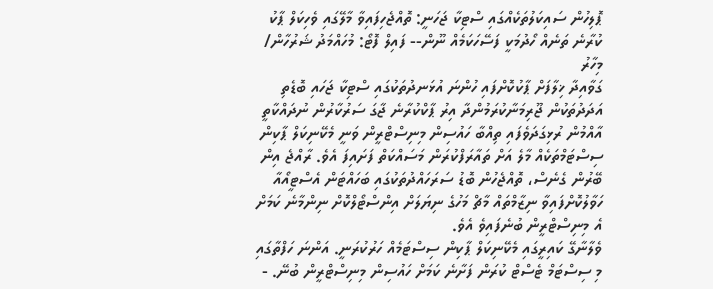ޕޮލިހުން ސައިކަލުތަކެއްގައި ސްޓިކާ ޖަހަނީ: ތޮއްޖެހިފައިވާ މާލޭގައި ވެހިކަލް ޕާކު ކުރާނެ ތަނެއް ހޯދުމަކީ ފަސޭހަކަމެއް ނޫން-- ފައިލް ފޮޓޯ: މުހައްމަދު ޝަރުހާން/ މިހާރު
ގަވާއިދާ ޚިލާފަށް ޕާކުކޮށްފައި ހުންނަ އުޅަނދުތަކުގައި ސްޓިކާ ޖަހައި ބޮޑެތި އަދަދުތަކުން ޖޫރިމަނާކުރަމުންދާ އިރު ޕާކްކުރާނެ ޖާގަ ސަރުކާރުން ނުދައްކާތީ އާއްމުން ރުޅިގަދަވެފައި ތިއްބާ ހައުސިން މިނިސްޓްރީން ވަނީ މެކޭނިކަލް ޕާކިން ސިސްޓަމްތަކެއް މާލެ އަށް ތައާރަފްކުރަން މަސައްކަތް ފަށައިފަ އެވެ. ރާއްޖެ އިން ބޭރުން ގެނެސް، ތޮއްޖެހުން ބޮޑު ސަރަހައްދުތަކުގައި ބަހައްޓަން އެސްޓީއޯއާ ހަވާލުކޮށްފައިވާ ނިޒާމްތައް މާޗް މަހުގެ ނިޔަލަށް އިންސްޓޯލްކޮށް ނިންމާނެ ކަމަށް އެ މިނިސްޓްރީން ބުނެފައިވެ އެވެ.
ވެލާނާގޭ ކައިރީގައި މެކޭނިކަލް ޕާކިން ސިސްޓަމެއް ހަރުކުރަނީ. އަންނަ ހަފްތާގައި މި ސިސްޓަމް ޓެސްޓް ކުރަން ފަށާނެ ކަމަށް ހައުސިން މިނިސްޓްރީން ބުނޭ. -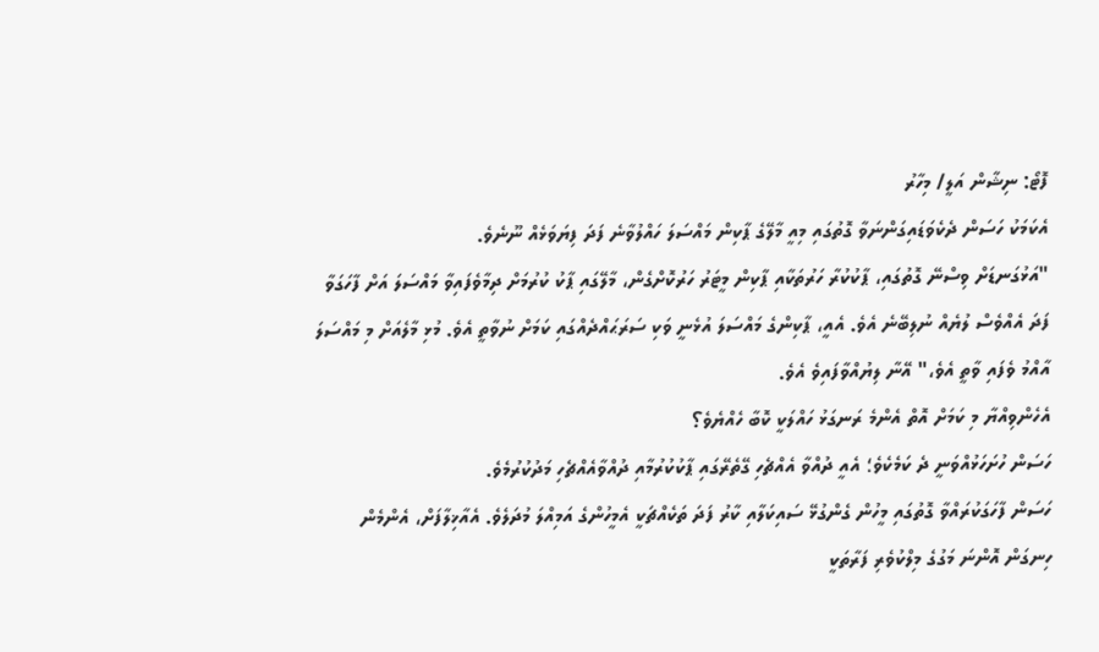ފޮޓޯ: ނިޝާން އަލީ/ މިހާރު
އެކަމަކު ހަސަން ދެކެވަޑައިގަންނަވާ ގޮތުގައި މިއީ މާލޭގެ ޕާކިން މައްސަލަ ހައްލުވާނެ ފަދަ ފިޔަވަޅެއް ނޫނެވެ.
"އަޅުގަނޑަށް ވިސްނޭ ގޮތުގައި، ޕާކުކުރާ ހަރުތަކާއި ޕާކިން މީޓަރު ހަރުކޮށްގެން، މާލޭގައި ޕާކު ކުރުމަށް ދިމާވެފައިވާ މައްސަލަ އަށް ފާހަގަވާ ފަދަ އެއްވެސް ލުޔެއް ނުލިބޭނެ އެވެ. އެއީ، ޕާކިންގެ މައްސަލަ އުޅެނީ ވަކި ސަރަޙައްދެއްގައި ކަމަށް ނުވާތީ އެވެ. މުޅި މާލެއަށް މި މައްސަލަ އާއްމު ވެފައި ވާތީ އެވެ،" އޭނާ ލިޔުއްވާފައިވެ އެވެ.
އެހެންވިއްޔާ މި ކަމަށް އޮތް އެންމެ ރަނގަޅު ހައްލަކީ ކޮބާ ހެއްޔެވެ؟
ހަސަން ހުށަހަޅުއްވަނީ ދެ ކަމެކެވެ؛ އެއީ ދުއްވާ އެއްޗެހި ގޭތެރޭގައި ޕާކުކުރުމާއި ދުއްވާއެއްޗެހި މަދުކުރުމެވެ.
ހަސަން ފާހަގަކުރައްވާ ގޮތުގައި މީހުން ގެންގުޅޭ ސައިކަލާއި ކާރު ފަދަ ތަކެއްޗަކީ އެމީހުންގެ އަމިއްލަ މުދަލެވެ. އެއާޚިލާފަށް، އެންމެން ހިނގަން އޮންނަ މަގުގެ މިލްކުވެރި ފަރާތަކީ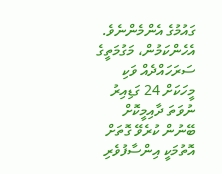ގައުމުގެ އެންމެންނެވެ. އެހެންކަމުން، މަގުމަތީގެ ސަރަހައްދެއް ވަކި މީހަކަށް 24 ގަޑިއިރު ނުވަތަ ދާއިމީކޮށް ބޭނުން ކުރެވޭ ގޮތަށް އޮތުމަކީ އިންސާފުވެރި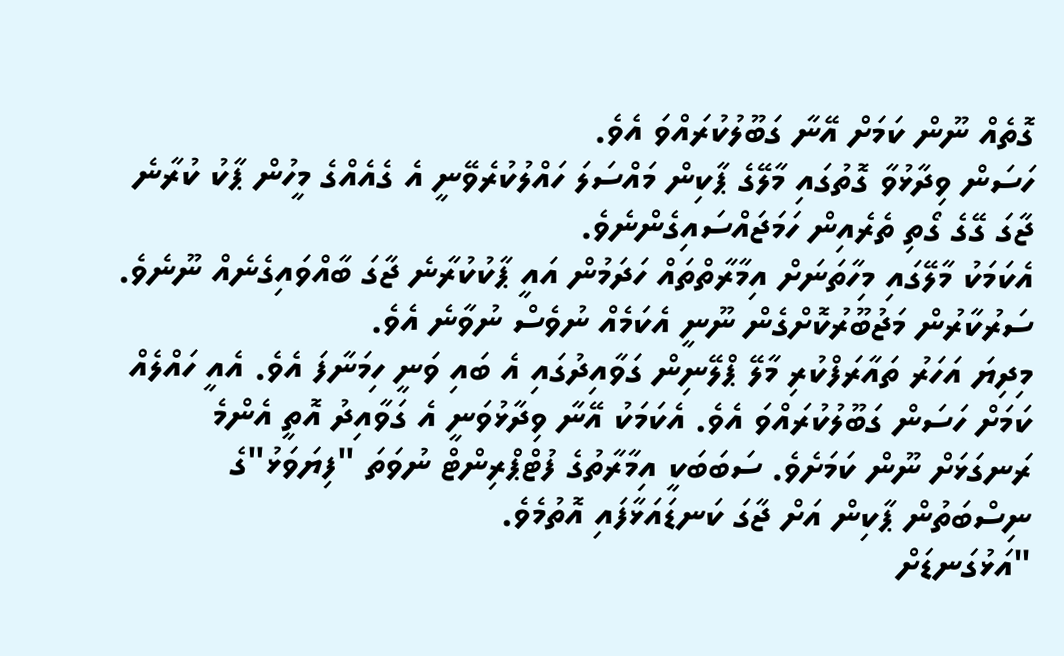ގޮތެއް ނޫން ކަމަށް އޭނާ ގަބޫލުކުރައްވަ އެވެ.
ހަސަން ވިދާޅުވާ ގޮތުގައި މާލޭގެ ޕާކިން މައްސަލަ ހައްލުކުރެވޭނީ އެ ގެއެއްގެ މީހުން ޕާކު ކުރާނެ ޖާގަ ގޭގެ ގޯތި ތެރެއިން ހަމަޖައްސައިގެންނެވެ.
އެކަމަކު މާލޭގައި މިހާތަނަށް އިމާރާތްތައް ހަދަމުން އައީ ޕާކުކުރާނެ ޖާގަ ބާއްވައިގެނެއް ނޫނެވެ. ސަރުކާރުން މަޖުބޫރުކޮށްގެން ނޫނީ އެކަމެއް ނުވެސް ނުވާނެ އެވެ.
މިދިޔަ އަހަރު ތައާރަފްކުރި މާލޭ ޕްލޭނިން ގަވާއިދުގައި އެ ބައި ވަނީ ހިމަނާފަ އެވެ. އެއީ ހައްލެއް ކަމަށް ހަސަން ގަބޫލުކުރައްވަ އެވެ. އެކަމަކު އޭނާ ވިދާޅުވަނީ އެ ގަވާއިދު އޮތީ އެންމެ ރަނގަޅަށް ނޫން ކަމަށެވެ. ސަބަބަކީ އިމާރާތުގެ ފުޓްޕްރިންޓް ނުވަތަ "ފިޔަވަޅު"ގެ ނިސްބަތުން ޕާކިން އަށް ޖާގަ ކަނޑައަޅާފައި އޮތުމެވެ.
"އަޅުގަނޑަށް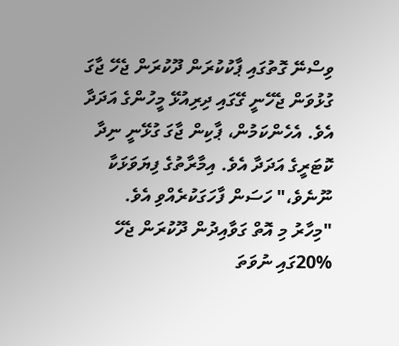ވިސްނޭ ގޮތުގައި ޕާކުކުރަން ދޫކުރަން ޖެހޭ ޖާގަ ގުޅުވަން ޖެހޭނީ ގޭގައި ދިރިއުޅޭ މީހުންގެ އަދަދާ އެވެ. އެހެންކަމުން، ޕާކިން ޖާގަ ގުޅޭނީ ނިދާ ކޮޓަރީގެ އަދަދާ އެވެ. އިމާރާތުގެ ފިޔަވަޅަކާ ނޫނެވެ،" ހަސަން ފާހަގަކުރެއްވި އެވެ.
"މިހާރު މި އޮތް ގަވާއިދުން ދޫކުރަން ޖެހޭ %20ގައި ނުވަތަ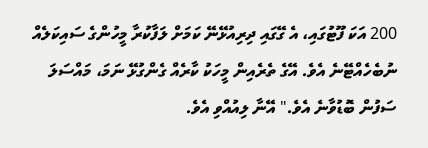200 އަކަ ފޫޓުގައި، އެ ގޭގައި ދިރިއުޅޭނޭ ކަމަށް ލަފާކުރާ މީހުންގެ ސައިކަލެއް ނުބެހެއްޓޭނެ އެވެ. އޭގެ ތެރެއިން މީހަކު ކާރެއް ގެންގުޅޭ ނަމަ، މައްސަލަ ސަފުން ބޮޑުވާނެ އެވެ." އޭނާ ލިއުއްވި އެވެ.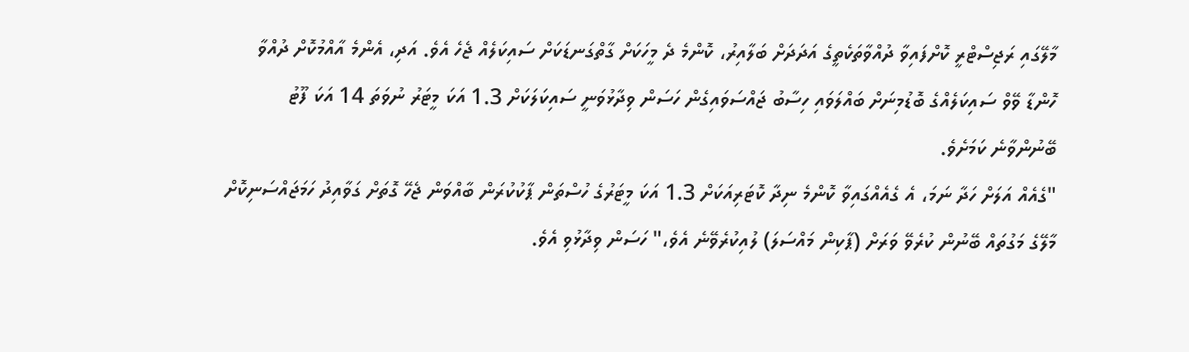މާލޭގައި ރަޖިސްޓްރީ ކޮށްފައިވާ ދުއްވާތަކެތީގެ އަދަދަށް ބަލާއިރު، ކޮންމެ ދެ މީހަކަށް ގާތްގަނޑަކަށް ސައިކަލެއް ޖެހެ އެވެ. އަދި، އެންމެ އާއްމުކޮށް ދުއްވާ ހޮންޑާ ވޭވް ސައިކަލެއްގެ ބޮޑުމިނަށް ބައްލަވައި ހިސާބު ޖައްސަވައިގެން ހަސަން ވިދާޅުވަނީ ސައިކަލަކަށް 1.3 އަކަ މީޓަރު ނުވަތަ 14 އަކަ ފޫޓު ބޭނުންވާނެ ކަމަށެވެ.
"ގެއެއް އަލަށް ހަދާ ނަމަ، އެ ގެއެއްގައިވާ ކޮންމެ ނިދާ ކޮޓަރިއަކަށް 1.3 އަކަ މީޓަރުގެ ހުސްތަން ޕާކުކުރަން ބާއްވަން ޖެހޭ ގޮތަށް ގަވާއިދު ހަމަޖައްސަނިކޮށް މާލޭގެ މަގުތައް ބޭނުން ކުރެވޭ ވަރަށް (ޕާކިން މައްސަލަ) ލުއިކުރެވޭނެ އެވެ،" ހަސަން ވިދާޅުވި އެވެ.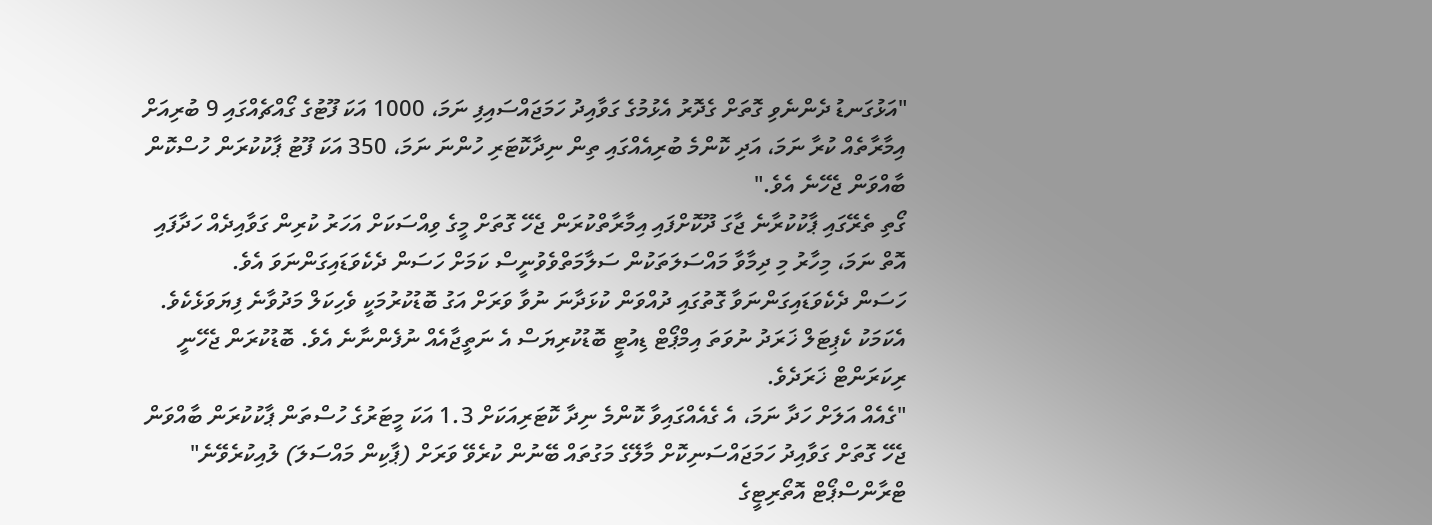"އަޅުގަނޑު ދެންނެވި ގޮތަށް ގެދޮރު އެޅުމުގެ ގަވާއިދު ހަމަޖައްސައިފި ނަމަ، 1000 އަކަ ފޫޓުގެ ގޯއްޗެއްގައި 9 ބުރިއަށް އިމާރާތެއް ކުރާ ނަމަ، އަދި ކޮންމެ ބުރިއެއްގައި ތިން ނިދާކޮޓަރި ހުންނަ ނަމަ، 350 އަކަ ފޫޓު ޕާކުކުރަން ހުސްކޮން ބާއްވަން ޖެހޭނެ އެވެ."
ގޯތި ތެރޭގައި ޕާކުކުރާނެ ޖާގަ ދޫކޮށްފައި އިމާރާތްކުރަން ޖެހޭ ގޮތަށް މީގެ ވިއްސަކަށް އަހަރު ކުރިން ގަވާއިދެއް ހަދާފައި އޮތް ނަމަ، މިހާރު މި ދިމާވާ މައްސަލަތަކުން ސަލާމަތްވެވުނީސް ކަމަށް ހަސަން ދެކެވަޑައިގަންނަވަ އެވެ.
ހަސަން ދެކެވަޑައިގަންނަވާ ގޮތުގައި ދުއްވަން ކުޅަދާނަ ނުވާ ވަރަށް އަގު ބޮޑުކުރުމަކީ ވެހިކަލް މަދުވާނެ ފިޔަވަޅެކެވެ. އެކަމަކު ކެޕިޓަލް ޚަރަދު ނުވަތަ އިމްޕޯޓް ޑިއުޓީ ބޮޑުކުރިޔަސް އެ ނަތީޖާއެއް ނުފެންނާނެ އެވެ. ބޮޑުކުރަން ޖެހޭނީ ރިކަރަންޓް ޚަރަދެވެ.
"ގެއެއް އަލަށް ހަދާ ނަމަ، އެ ގެއެއްގައިވާ ކޮންމެ ނިދާ ކޮޓަރިއަކަށް 1.3 އަކަ މީޓަރުގެ ހުސްތަން ޕާކުކުރަން ބާއްވަން ޖެހޭ ގޮތަށް ގަވާއިދު ހަމަޖައްސަނިކޮށް މާލޭގެ މަގުތައް ބޭނުން ކުރެވޭ ވަރަށް (ޕާކިން މައްސަލަ) ލުއިކުރެވޭނެ"
ޓްރާންސްޕޯޓް އޮތޯރިޓީގެ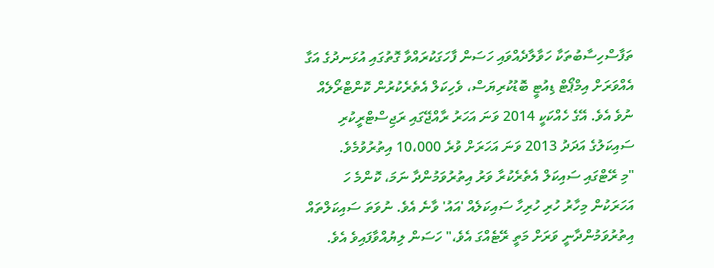ތަފާސްހިސާބުތަކާ ހަވާލާދެއްވައި ހަސަން ފާހަގަކުރައްވާ ގޮތުގައި އުޅަނދުގެ އަގާ އެއްވަރަށް އިމްޕޯޓް ޑިއުޓީ ބޮޑުކުރިޔަސް، ވެހިކަލް އެތެރެކުރުން ކޮންޓްރޯލެއް ނުވެ އެވެ. އޭގެ ހެއްކަކީ 2014 ވަނަ އަހަރު ރާއްޖޭގައި ރަޖިސްޓްރީކުރި ސައިކަލުގެ އަދަދު 2013 ވަނަ އަހަރަށް ވުރެ 10،000 އިތުރުވުމެވެ.
"މި ރޭޓްގައި ސައިކަލް އެތެރެކުރާ ވަރު އިތުރުވަމުންދާ ނަމަ، ކޮންމެ ހަ އަހަރަކުން މިހާރު ހުރި ހުރިހާ ސައިކަލެއް 'އައު' ވާނެ އެވެ. ނުވަތަ ސައިކަލްތައް އިތުރުވަމުންދާނީ ވަރަށް މަތީ ރޭޓެއްގަ އެވެ،" ހަސަން ލިޔުއްވާފައިވެ އެވެ.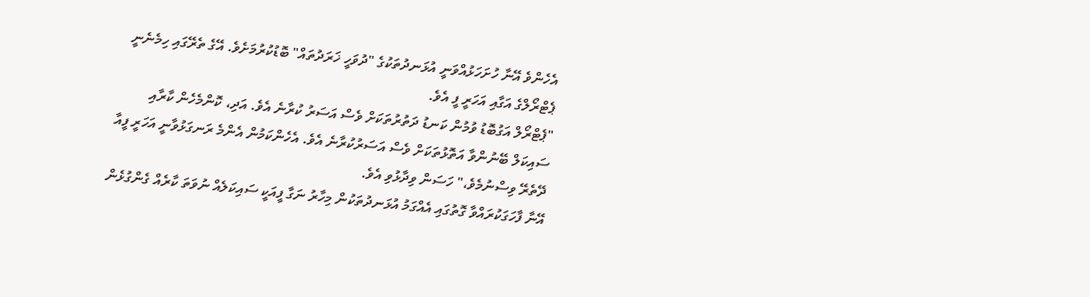އެހެންވެ އޭނާ ހުށަހަޅުއްވަނީ އުޅަނދުތަކުގެ "ދުވަހީ ޚަރަދުތައް" ބޮޑުކުރުމަށެވެ. އޭގެ ތެރޭގައި ހިމެނެނީ ޕެޓްރޯލްގެ އަގާއި އަހަރީ ފީ އެވެ.
"ޕެޓްރޯލް އަގުބޮޑު ވުމުން ކަނޑު ދަތުރުތަކަށް ވެސް އަސަރު ކުރާނެ އެވެ. އަދި، ކޮންމެހެން ކާރާއި ސައިކަލް ބޭނުންވާ އަތޮޅުތަކަށް ވެސް އަސަރުކުރާނެ އެވެ. އެހެންކަމުން އެންމެ ރަނގަޅުވާނީ އަހަރީ ފީއާ ދޭތެރޭ ވިސްނުމެވެ،" ހަސަން ވިދާޅުވި އެވެ.
އޭނާ ފާހަގަކުރައްވާ ގޮތުގައި އެއްގަމު އުޅަނދުތަކުން މިހާރު ނަގާ ފީއަކީ ސައިކަލެއް ނުވަތަ ކާރެއް ގެންގުޅެން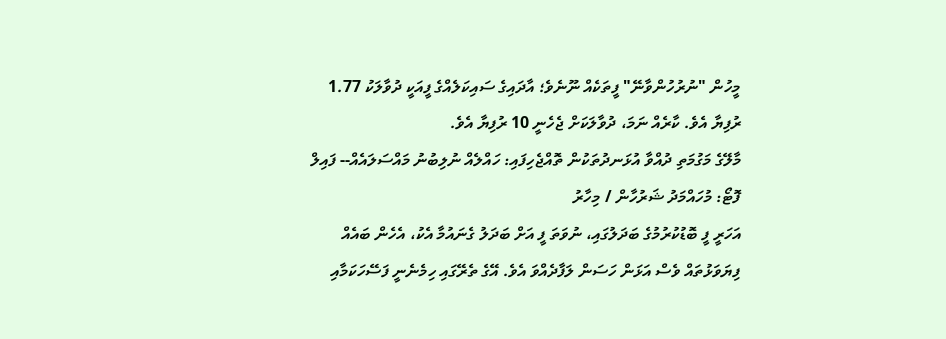މީހުން "ނުރުހުންވާނޭ" ފީތަކެއް ނޫނެވެ؛ އާދައިގެ ސައިކަލެއްގެ ފީއަކީ ދުވާލަކު 1.77 ރުފިޔާ އެވެ. ކާރެއް ނަމަ، ދުވާލަކަށް ޖެހެނީ 10 ރުފިޔާ އެވެ.
މާލޭގެ މަގުމަތި ދުއްވާ އުޅަނދުތަކުން ތޮއްޖެހިފައި: ހައްލެއް ނުލިބުނު މައްސަލައެއް-- ފައިލް ފޮޓޯ: މުހައްމަދު ޝަރުހާން / މިހާރު
އަހަރީ ފީ ބޮޑުކުރުމުގެ ބަދަލުގައި، ނުވަތަ ފީ އަށް ބަދަލު ގެނައުމާ އެކު، އެހެން ބައެއް ފިޔަވަޅުތައް ވެސް އަޅަން ހަސަން ލަފާދެއްވަ އެވެ. އޭގެ ތެރޭގައި ހިމެނެނީ ފަސޭހަކަމާއި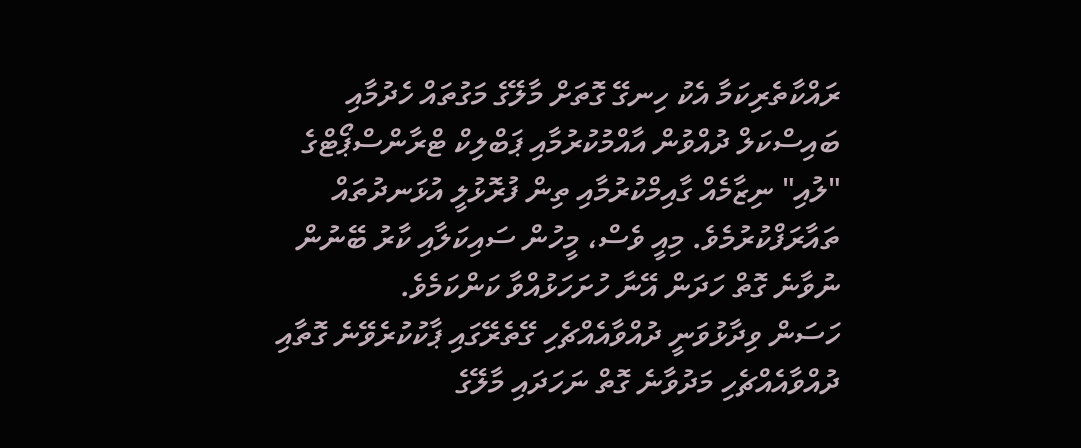ރައްކާތެރިކަމާ އެކު ހިނގޭ ގޮތަށް މާލޭގެ މަގުތައް ހެދުމާއި ބައިސްކަލް ދުއްވުން އާއްމުކުރުމާއި ޕަބްލިކް ޓްރާންސްޕޯޓްގެ "ލުއި" ނިޒާމެއް ގާއިމްކުރުމާއި ތިން ފުރޮޅުލީ އުޅަނދުތައް ތައާރަފްކުރުމެވެ. މިއީ ވެސް، މީހުން ސައިކަލާއި ކާރު ބޭނުން ނުވާނެ ގޮތް ހަދަން އޭނާ ހުށަހަޅުއްވާ ކަންކަމެވެ.
ހަސަން ވިދާޅުވަނީ ދުއްވާއެއްޗެހި ގޭތެރޭގައި ޕާކުކުރެވޭނެ ގޮތާއި ދުއްވާއެއްޗެހި މަދުވާނެ ގޮތް ނަހަދައި މާލޭގެ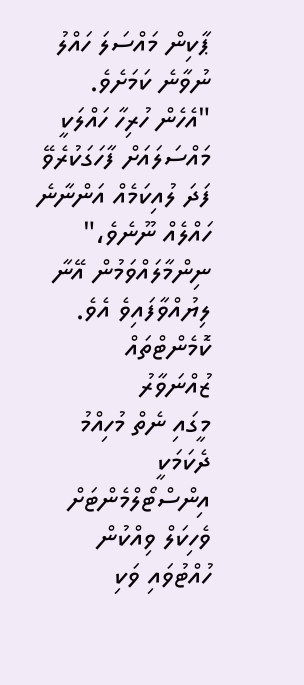ޕާކިން މައްސަލަ ހައްލު ނުވާނެ ކަމަށެވެ.
"އެހެން ހުރިހާ ހައްލަކީ މައްސަލައަށް ފާހަގަކުރެވޭ ފަދަ ލުއިކަމެއް އަންނާނެ ހައްލެއް ނޫނެވެ،" ނިންމާލައްވަމުން އޭނާ ލިޔުއްވާފައިވެ އެވެ.
ކޮމެންޓްތައް
ޒުއްނަވާރު
މީގައި ނެތް މުހިއްމު ދެކަމަކީ އިންސްޓޯލްމެންޓަށް ވެހިކަލް ވިއްކުން ހުއްޓުވައި ވަކި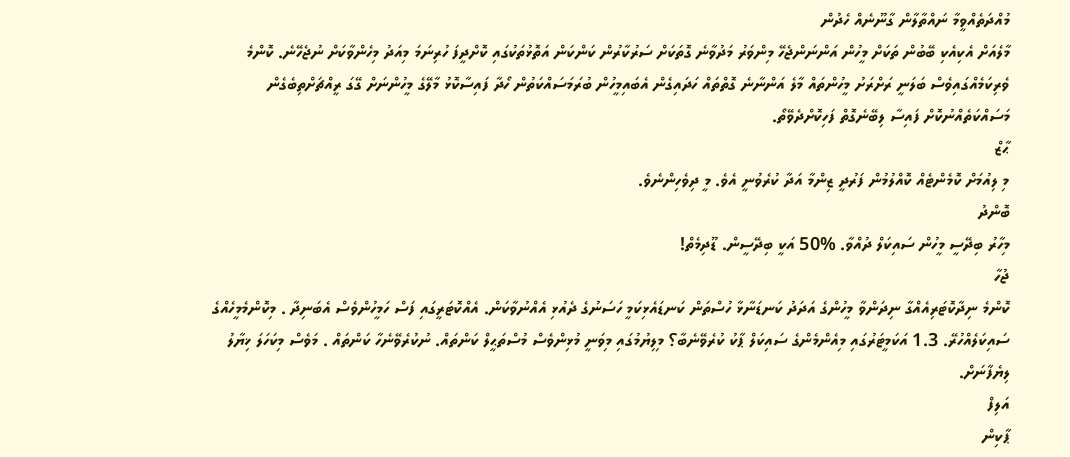މުއްދަތެއްވީމާ ނައްތާލާން ގާނޫނެއް ހެދުން
މާލެއަށް އެކިއެކި ބޭބުން ތަކަށް މީހުން އަންނަންޖެހޭ މިންވަރު މަދުވާނެ ގޮތަކަށް ސަރުކާރުން ކަންކަން އަތޮޅުތަކުގައި ކޮށްދީފަ ހުރިނަމަ މިއަދު މިހެންވާކަށް ނުޖެހޭނެ. ކޮންމެ ވެރިކަމެއްގައިވެސް ބަލަނީ ރަށްރަށު މީހުންތައް މާލެ އަންނާނެ ގޮތްތައް ހަދައިގެން އެބައިމީހުން ބުރަމަސައްކަތުން ހޯދާ ފައިސާކޮޅު މާލޭގެ މީހުންނަށް ގޭގަ ރީއްޗަށްތިބެގެން މަސައްކަތެއްނުކޮށް ފައިސާ ލިބޭނެގޮތް ފަހިކޮށްދެވޭތޯ.
ޙާޒް
މި ލިއުމަށް ކޮމެންޓެއް ކޮއްލުމުން ފަރުދީ ޒިންމާ އަދާ ކުރެވުނީ އެވެ. މީ ދިވެހިންނެވެ.
ބޮންދު
މިހާރު ބިދޭސީ މީހުން ސައިކަލް ދުއްވާ. %50 އަކީ ބިދޭސީން. ޑޫދިމެތް!
ޖުހާ
ކޮންމެ ނިދާކޮޓަރިއެއްގާ ނިދަންވާ މީހުންގެ އަދަދު ކަނޑަނާޅާ ހުސްތަން ކަނޑައެޅިކަމީ ހަސަނުގެ ދެއުޅި އެއްނުވާކަން. އެއްކޮޓަރީގައި ފަސް ހަމީހުންވެސް އެބަނިދާ . މިކޮންމެމީހެއްގެ ސައިކަލެއްހުރޭ. 1.3 އަކަމީޓަރުގައި މިއެންމެންގެ ސައިކަލް ޕާކު ކުރެވޭނެބާ؟ މިލިޔުމުގައި މިވަނީ މުޅިންވެސް މުސްތަޙީލް ކަންތައް. ނުކުރެވޭނެހާ ކަންތައް . މަވެސް މިކަހަލަ ޚިޔާލު ލިޔެފާނަށް.
އަލިފް
ޕާކިން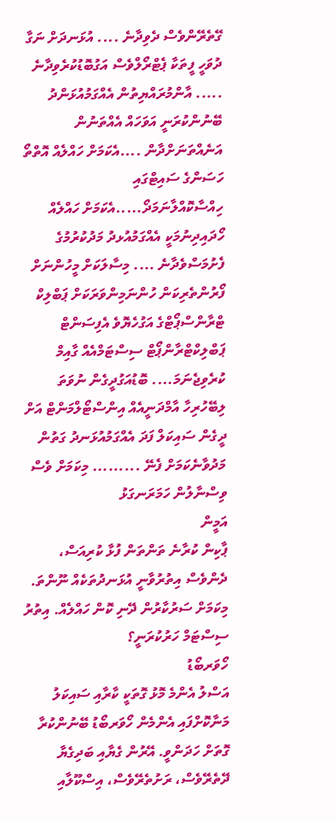ގޭތެރޭންވެސް ދެވިދާނެ .... އުޅަނދަށް ނަގާ ދުވަހީ ފީތަކާ ޕެޓްރޯލްވެސް އަގުބޮޑުކުރެވިދާނެ ..... އާންމުރައްޔިތުން އެއްގަމުއުޅަންދު ބޭނުންކުރަނީ އަވަހައް އެއްތަނުން އަނެއްތަނަށްދާން ....އެކަމަށް ހައްލެއް އޮތްތޯ ހަސަންގެ ސައިޓްގައި ހިއްސާކޮއްލާނަމަދޯ.....އެކަމަށް ހައްލެއް ހޯދައިދިނުމަކީ އެއްގަމުއުޅދު މަދުކުރުމުގެ ފެށުމަސްވެދާނެ .... މިސާލަކަށް މީހުންނަށް ފޯރުންތެރިކަން ހުންނަމިންވަރަކަށް ޕަބްލިކް ޓްރާންސްޕޯޓްގެ އަގުހެޔޮވެ އެފިސަންޓް ޕަބްލިކްޓްރާންޕޯޓް ސިސްޓަމްއެއް ގާއިމް ކުރެވިޖެނަމަ.... ބޮޑުއަގުދީގެން ނުވަތަ ލިބޭހުރިހާ އާމްދަނީއެއް އިންސްޓޯލްމަންޓް އަށް ދީގެން ސައިކަލް ފަދަ އެއްގަމުއުޅަނދު ގަތުން މަދުވާނެކަމަށް ފެނޭ ......... މިކަމަށް ވެސް ވިސްނާލުން ހަމަރަނގަޅު
އަމީން
ޕާކިން ކުރާނެ ތަންތަން ފުޅާ ކުރިއަސް، ދެންވެސް އިތުރުވާނީ އުޅަނދުތަކެއް ނޫންތަ. މިކަމަށް ސަރުކާރުން ދޭނި ކޮން ހައްލެއް. އިތުރު ސިސްޓަމް ހަރުކުރަނީ؟
ހޯވަރބޯޑު
އަސްލު އެންމެ މޮޅު ގޮތަކީ ކާރާއި ސައިކަލު މަނާކޮށްފައި އެންމެން ހޯވަރބޯޑު ބޭނުންކުރާ ގޮތަށް ހަދަންވީ. އޭރުން ގެޔާއި ބަދިގެޔާ ދޭތެރޭވެސް، ރަށުތެރޭވެސް، އިސްކޫލާއި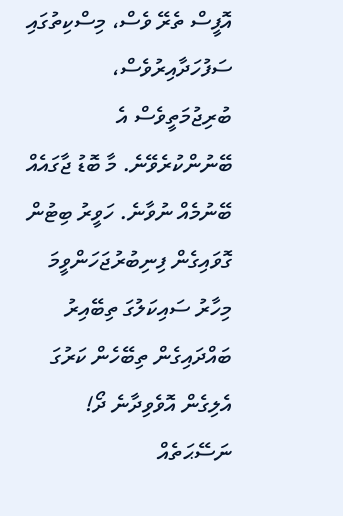އޮފީސް ތެރޭ ވެސް، މިސްކިތުގައި ސަފުހަދާއިރުވެސް، ބުރިޖުމަތީވެސް އެ ބޭނުންކުރެވޭނެ. މާ ބޮޑު ޖާގައެއް ބޭނުމެއް ނުވާނެ. ހަވީރު ބިޓުން ގޮވައިގެން ފިނިބުރުޖަހަންވީމަ މިހާރު ސައިކަލުގަ ތިބޭއިރު ބައްދައިގެން ތިބޭހެން ކަރުގަ އެލިގެން އޮވެވިދާނެ ދޯ!
ނަސޭޙަތެއް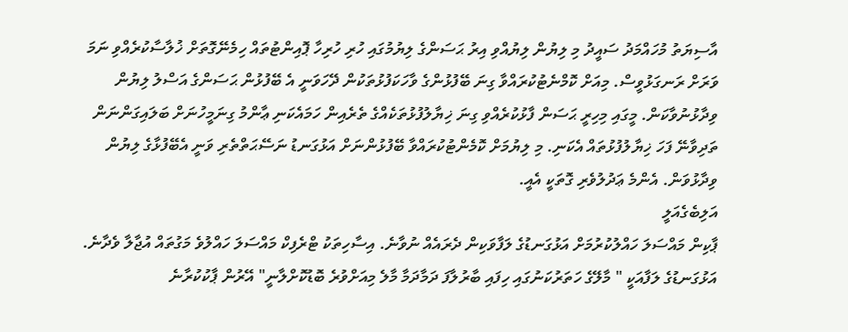އާސިޔަތު މުހައްމަދު ސައީދު މި ލިޔުން ލިޔުއްވި އިރު ޙަސަންގެ ލިޔުމުގައި ހުރި ހުރިހާ ޕޮއިންޓުތައް ހިމެނޭގޮތަށް ޚުލާސާކުރެއްވި ނަމަ ވަރަށް ރަނގަޅުވީސް. މިއަށް ކޮމްނެޓުކުރައްވާ ގިނަ ބޭފުޅުންގެ ވާހަކަފުޅުތަކުން ދޭހަވަނީ އެ ބޭފުޅުން ޙަސަންގެ އަސްލު ލިޔުން ވިދާޅުނުވާކަން. މީގައި މިހިރީ ޙަސަން ފާޅުކުރެއްވި ގިނަ ޚިޔާލުފުޅުތަކެއްގެ ތެރެއިން ހަމައެކަނި ޢާންމު ގިނަމީހުނަށް ބަލައިގަންނަން ތަދިވާނޭ ފަހަ ޚިޔާލުފުޅުތައް އެކަނި. މި ލިޔުމަށް ކޮމެންޓުކުރައްވާ ބޭފުޅުންނަށް އަޅުގަނޑު ނަސޭޙަތްތެރި ވަނީ އެބޭފުޅާގެ ލިޔުން ވިދާޅުވަން. އެންމެ ޢަދުލުވެރި ގޮތަކީ އެއީ.
އަލިބެގެއަލީ
ޕާކިން މައްސަލަ ހައްލުކުރުމަށް އަޅުގަނޑުގެ ލަފާވަކިން ދެރައެއް ނުވާނެ. އިސާހިތަކު ޓްރެފިކް މައްސަލަ ހައްލުވެ މަގުތައް އުޖާލާ ވެދާނެ. އަޅުގަނޑުގެ ލަފާއަކީ " މާލޭގެ ހަތަރުކަނުގައި ހިފައި ބާރުލާފަ ދަމާދަމާ މާލެ މިއަށްވުރެ ބޮޑުކޮށްލާނީ" އޭރުން ޕާކުކުރާނެ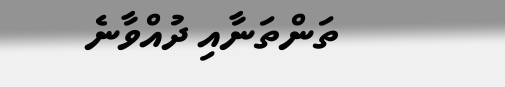ތަންތަނާއި ދުއްވާނެ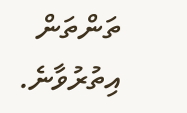ތަންތަން އިތުރުވާނެ.